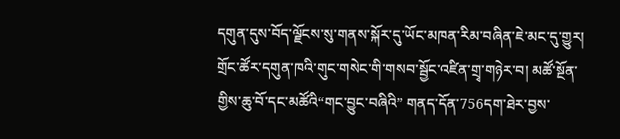དགུན་དུས་བོད་ལྗོངས་སུ་གནས་སྐོར་དུ་ཡོང་མཁན་རིམ་བཞིན་ཇེ་མང་དུ་གྱུར། གྲོང་ཚོར་དགུན་ཁའི་གུང་གསེང་གི་གསབ་སྦྱོང་འཛིན་གྲྭ་གཉེར་བ། མཚོ་སྔོན་གྱིས་ཆུ་བོ་དང་མཚོའི“གང་བྱུང་བཞིའི” གནད་དོན་756དག་ཐེར་བྱས་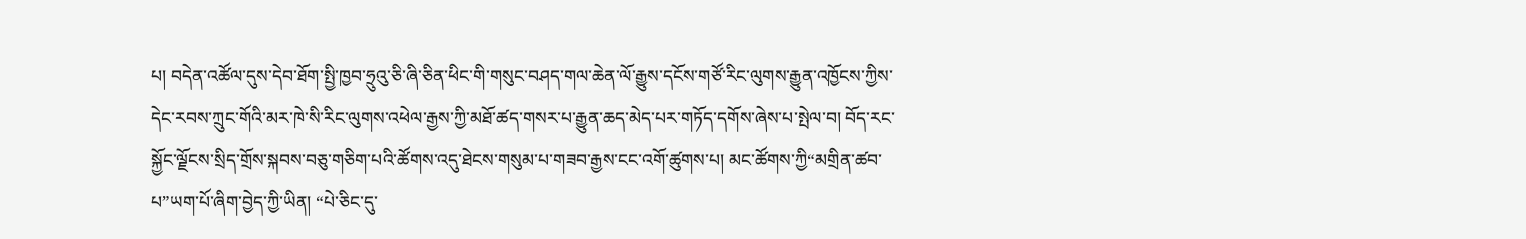པ། བདེན་འཚོལ་དུས་དེབ་ཐོག་སྤྱི་ཁྱབ་ཧྲུའུ་ཅི་ཞི་ཅིན་ཕིང་གི་གསུང་བཤད་གལ་ཆེན་ལོ་རྒྱུས་དངོས་གཙོ་རིང་ལུགས་རྒྱུན་འཁྱོངས་ཀྱིས་དེང་རབས་ཀྲུང་གོའི་མར་ཁེ་སི་རིང་ལུགས་འཕེལ་རྒྱས་ཀྱི་མཐོ་ཚད་གསར་པ་རྒྱུན་ཆད་མེད་པར་གཏོད་དགོས་ཞེས་པ་སྤེལ་བ། བོད་རང་སྐྱོང་ལྗོངས་སྲིད་གྲོས་སྐབས་བཅུ་གཅིག་པའི་ཚོགས་འདུ་ཐེངས་གསུམ་པ་གཟབ་རྒྱས་ངང་འགོ་ཚུགས་པ། མང་ཚོགས་ཀྱི“མགྲིན་ཚབ་པ”ཡག་པོ་ཞིག་བྱེད་ཀྱི་ཡིན། “པེ་ཅིང་དུ་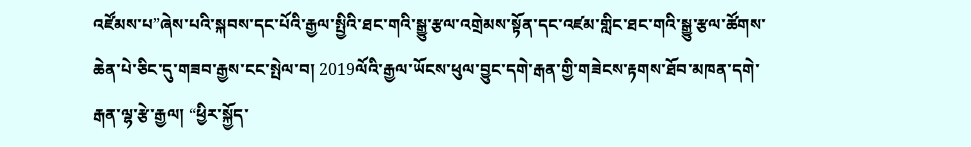འཛོམས་པ”ཞེས་པའི་སྐབས་དང་པོའི་རྒྱལ་སྤྱིའི་ཐང་གའི་སྒྱུ་རྩལ་འགྲེམས་སྟོན་དང་འཛམ་གླིང་ཐང་གའི་སྒྱུ་རྩལ་ཚོགས་ཆེན་པེ་ཅིང་དུ་གཟབ་རྒྱས་ངང་སྤེལ་བ། 2019ལོའི་རྒྱལ་ཡོངས་ཕུལ་བྱུང་དགེ་རྒན་གྱི་གཟེངས་རྟགས་ཐོབ་མཁན་དགེ་རྒན་ལྷ་རྩེ་རྒྱལ། “ཕྱིར་སྐྱོད་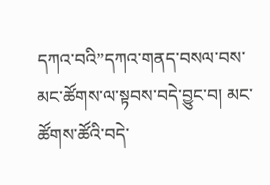དཀའ་བའི”དཀའ་གནད་བསལ་བས་མང་ཚོགས་ལ་སྟབས་བདེ་བྱུང་བ། མང་ཚོགས་ཚོའི་བདེ་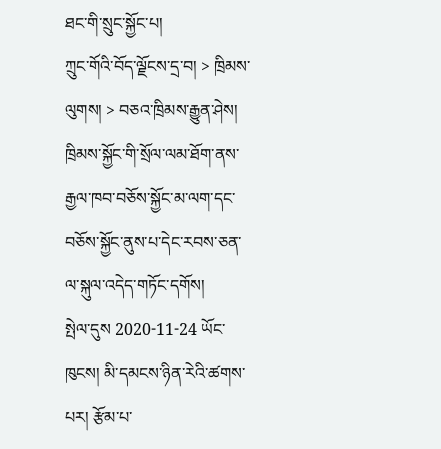ཐང་གི་སྲུང་སྐྱོང་པ།
ཀྲུང་གོའི་བོད་ལྗོངས་དྲ་བ། > ཁྲིམས་ལུགས། > བཅའ་ཁྲིམས་རྒྱུན་ཤེས།
ཁྲིམས་སྐྱོང་གི་སྲོལ་ལམ་ཐོག་ནས་རྒྱལ་ཁབ་བཅོས་སྐྱོང་མ་ལག་དང་བཅོས་སྐྱོང་ནུས་པ་དེང་རབས་ཅན་ལ་སྐུལ་འདེད་གཏོང་དགོས།
སྤེལ་དུས 2020-11-24 ཡོང་ཁུངས། མི་དམངས་ཉིན་རེའི་ཚགས་པར། རྩོམ་པ་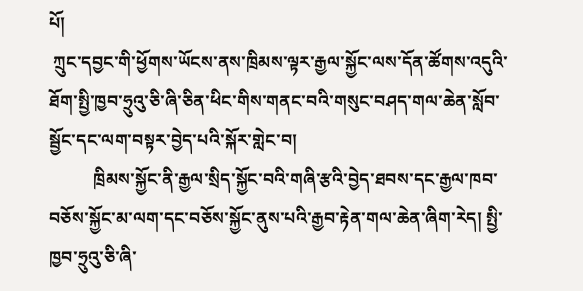པོ།
 ཀྲུང་དབྱང་གི་ཕྱོགས་ཡོངས་ནས་ཁྲིམས་ལྟར་རྒྱལ་སྐྱོང་ལས་དོན་ཚོགས་འདུའི་ཐོག་སྤྱི་ཁྱབ་ཧྲུའུ་ཅི་ཞི་ཅིན་ཕིང་གིས་གནང་བའི་གསུང་བཤད་གལ་ཆེན་སློབ་སྦྱོང་དང་ལག་བསྟར་བྱེད་པའི་སྐོར་གླེང་བ།
          ཁྲིམས་སྐྱོང་ནི་རྒྱལ་སྲིད་སྐྱོང་བའི་གཞི་རྩའི་བྱེད་ཐབས་དང་རྒྱལ་ཁབ་བཅོས་སྐྱོང་མ་ལག་དང་བཅོས་སྐྱོང་ནུས་པའི་རྒྱབ་རྟེན་གལ་ཆེན་ཞིག་རེད། སྤྱི་ཁྱབ་ཧྲུའུ་ཅི་ཞི་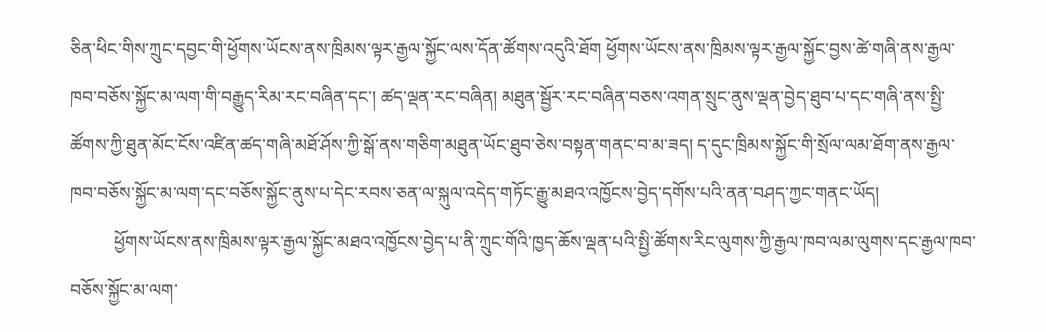ཅིན་ཕིང་གིས་ཀྲུང་དབྱང་གི་ཕྱོགས་ཡོངས་ནས་ཁྲིམས་ལྟར་རྒྱལ་སྐྱོང་ལས་དོན་ཚོགས་འདུའི་ཐོག ཕྱོགས་ཡོངས་ནས་ཁྲིམས་ལྟར་རྒྱལ་སྐྱོང་བྱས་ཚེ་གཞི་ནས་རྒྱལ་ཁབ་བཅོས་སྐྱོང་མ་ལག་གི་བརྒྱུད་རིམ་རང་བཞིན་དང་། ཚད་ལྡན་རང་བཞིན། མཐུན་སྦྱོར་རང་བཞིན་བཅས་འགན་སྲུང་ནུས་ལྡན་བྱེད་ཐུབ་པ་དང་གཞི་ནས་སྤྱི་ཚོགས་ཀྱི་ཐུན་མོང་ངོས་འཛིན་ཚད་གཞི་མཐོ་ཤོས་ཀྱི་སྒོ་ནས་གཅིག་མཐུན་ཡོང་ཐུབ་ཅེས་བསྟན་གནང་བ་མ་ཟད། ད་དུང་ཁྲིམས་སྐྱོང་གི་སྲོལ་ལམ་ཐོག་ནས་རྒྱལ་ཁབ་བཅོས་སྐྱོང་མ་ལག་དང་བཅོས་སྐྱོང་ནུས་པ་དེང་རབས་ཅན་ལ་སྐུལ་འདེད་གཏོང་རྒྱུ་མཐའ་འཁྱོངས་བྱེད་དགོས་པའི་ནན་བཤད་ཀྱང་གནང་ཡོད།
          ཕྱོགས་ཡོངས་ནས་ཁྲིམས་ལྟར་རྒྱལ་སྐྱོང་མཐའ་འཁྱོངས་བྱེད་པ་ནི་ཀྲུང་གོའི་ཁྱད་ཆོས་ལྡན་པའི་སྤྱི་ཚོགས་རིང་ལུགས་ཀྱི་རྒྱལ་ཁབ་ལམ་ལུགས་དང་རྒྱལ་ཁབ་བཅོས་སྐྱོང་མ་ལག་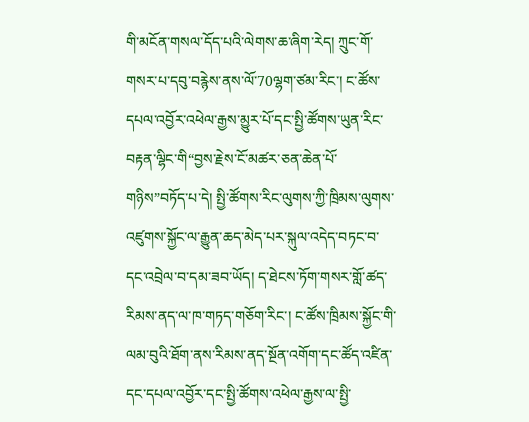གི་མངོན་གསལ་དོད་པའི་ལེགས་ཆ་ཞིག་རེད། ཀྲུང་གོ་གསར་པ་དབུ་བརྙེས་ནས་ལོ་70ལྷག་ཙམ་རིང་། ང་ཚོས་དཔལ་འབྱོར་འཕེལ་རྒྱས་མྱུར་པོ་དང་སྤྱི་ཚོགས་ཡུན་རིང་བརྟན་ལྷིང་གི“བྱས་རྗེས་ངོ་མཚར་ཅན་ཆེན་པོ་གཉིས”བཏོད་པ་དེ། སྤྱི་ཚོགས་རིང་ལུགས་ཀྱི་ཁྲིམས་ལུགས་འཛུགས་སྐྱོང་ལ་རྒྱུན་ཆད་མེད་པར་སྐུལ་འདེད་བཏང་བ་དང་འབྲེལ་བ་དམ་ཟབ་ཡོད། ད་ཐེངས་ཏོག་གསར་གློ་ཚད་རིམས་ནད་ལ་ཁ་གཏད་གཅོག་རིང་། ང་ཚོས་ཁྲིམས་སྐྱོང་གི་ལམ་བུའི་ཐོག་ནས་རིམས་ནད་སྔོན་འགོག་དང་ཚོད་འཛིན་དང་དཔལ་འབྱོར་དང་སྤྱི་ཚོགས་འཕེལ་རྒྱས་ལ་སྤྱི་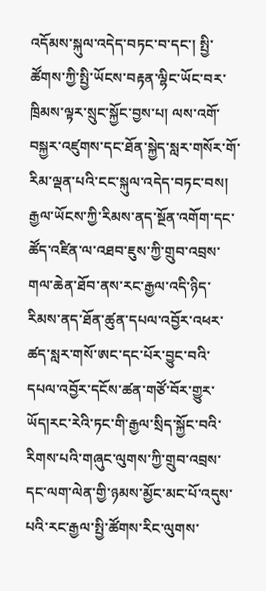འདོམས་སྐུལ་འདེད་བཏང་བ་དང་། སྤྱི་ཚོགས་ཀྱི་སྤྱི་ཡོངས་བརྟན་ལྷིང་ཡོང་བར་ཁྲིམས་ལྟར་སྲུང་སྐྱོང་བྱས་པ། ལས་འགོ་བསྐྱར་འཛུགས་དང་ཐོན་སྐྱེད་སླར་གསོར་གོ་རིམ་ལྡན་པའི་ངང་སྐུལ་འདེད་བཏང་བས། རྒྱལ་ཡོངས་ཀྱི་རིམས་ནད་སྔོན་འགོག་དང་ཚོད་འཛིན་ལ་འཐབ་ཇུས་ཀྱི་གྲུབ་འབྲས་གལ་ཆེན་ཐོབ་ནས་རང་རྒྱལ་འདི་ཉིད་རིམས་ནད་ཐོན་ཚུན་དཔལ་འབྱོར་འཕར་ཚད་སླར་གསོ་ཨང་དང་པོར་བྱུང་བའི་དཔལ་འབྱོར་དངོས་ཚན་གཙོ་བོར་གྱུར་ཡོད།རང་རེའི་ཏང་གི་རྒྱལ་སྲིད་སྐྱོང་བའི་རིགས་པའི་གཞུང་ལུགས་ཀྱི་གྲུབ་འབྲས་དང་ལག་ལེན་གྱི་ཉམས་མྱོང་མང་པོ་འདུས་པའི་རང་རྒྱལ་སྤྱི་ཚོགས་རིང་ལུགས་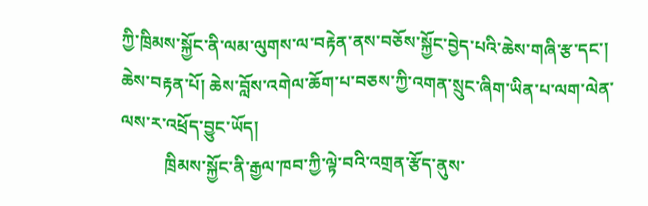ཀྱི་ཁྲིམས་སྐྱོང་ནི་ལམ་ལུགས་ལ་བརྟེན་ནས་བཅོས་སྐྱོང་བྱེད་པའི་ཆེས་གཞི་རྩ་དང་། ཆེས་བརྟན་པོ། ཆེས་བློས་འགེལ་ཆོག་པ་བཅས་ཀྱི་འགན་སྲུང་ཞིག་ཡིན་པ་ལག་ལེན་ལས་ར་འཕྲོད་བྱུང་ཡོད།
          ཁྲིམས་སྐྱོང་ནི་རྒྱལ་ཁབ་ཀྱི་ལྟེ་བའི་འགྲན་རྩོད་ནུས་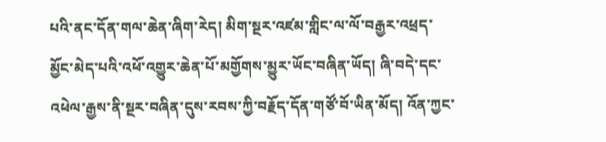པའི་ནང་དོན་གལ་ཆེན་ཞིག་རེད། མིག་སྔར་འཛམ་གླིང་ལ་ལོ་བརྒྱར་འཕྲད་མྱོང་མེད་པའི་འཕོ་འགྱུར་ཆེན་པོ་མགྱོགས་མྱུར་ཡོང་བཞིན་ཡོད། ཞི་བདེ་དང་འཕེལ་རྒྱས་ནི་སྔར་བཞིན་དུས་རབས་ཀྱི་བརྗོད་དོན་གཙོ་བོ་ཡིན་མོད། འོན་ཀྱང་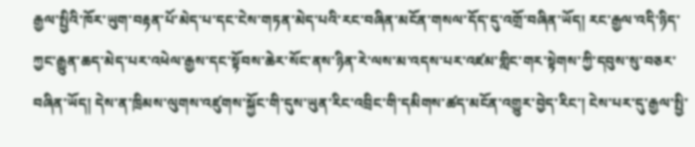རྒྱལ་སྤྱིའི་ཁོར་ཡུག་བརྟན་པོ་མེད་པ་དང་ངེས་གཏན་མེད་པའི་རང་བཞིན་མངོན་གསལ་དོད་དུ་འགྲོ་བཞིན་ཡོད། རང་རྒྱལ་འདི་ཉིད་ཀྱང་རྒྱུན་ཆད་མེད་པར་འཕེལ་རྒྱས་དང་སྟོབས་ཆེར་སོང་ནས་ཉིན་རེ་ལས་མ་འདས་པར་འཛམ་གླིང་གར་སྟེགས་ཀྱི་དབུས་སུ་བཅར་བཞིན་ཡོད། དེས་ན་ཁྲིམས་ལུགས་འཛུགས་སྐྱོང་གི་དུས་ཡུན་རིང་འབྲིང་གི་དམིགས་ཚད་མངོན་འགྱུར་བྱེད་རིང་། ངེས་པར་དུ་རྒྱལ་སྤྱི་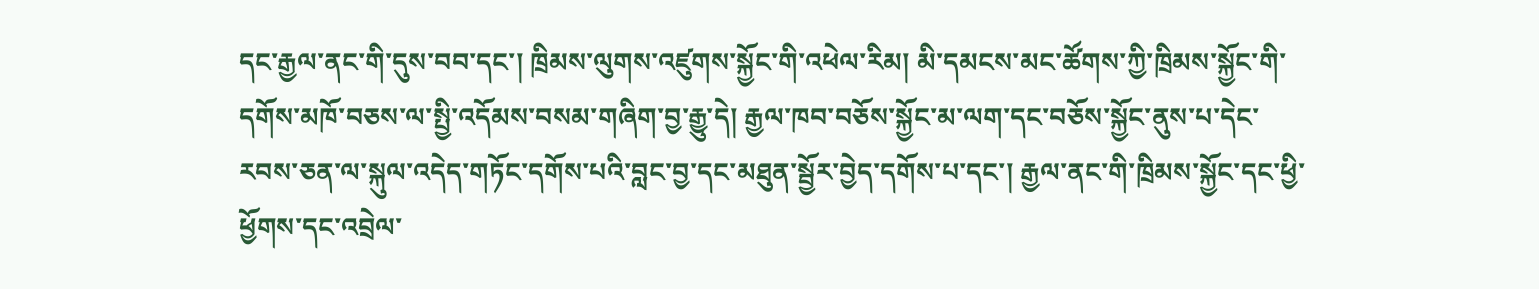དང་རྒྱལ་ནང་གི་དུས་བབ་དང་། ཁྲིམས་ལུགས་འཛུགས་སྐྱོང་གི་འཕེལ་རིམ། མི་དམངས་མང་ཚོགས་ཀྱི་ཁྲིམས་སྐྱོང་གི་དགོས་མཁོ་བཅས་ལ་སྤྱི་འདོམས་བསམ་གཞིག་བྱ་རྒྱུ་དེ། རྒྱལ་ཁབ་བཅོས་སྐྱོང་མ་ལག་དང་བཅོས་སྐྱོང་ནུས་པ་དེང་རབས་ཅན་ལ་སྐུལ་འདེད་གཏོང་དགོས་པའི་བླང་བྱ་དང་མཐུན་སྦྱོར་བྱེད་དགོས་པ་དང་། རྒྱལ་ནང་གི་ཁྲིམས་སྐྱོང་དང་ཕྱི་ཕྱོགས་དང་འབྲེལ་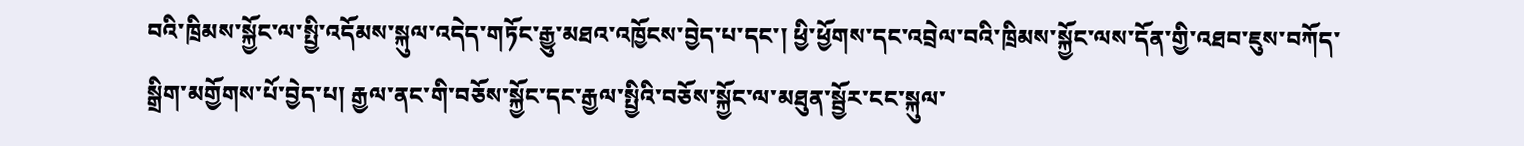བའི་ཁྲིམས་སྐྱོང་ལ་སྤྱི་འདོམས་སྐུལ་འདེད་གཏོང་རྒྱུ་མཐའ་འཁྱོངས་བྱེད་པ་དང་། ཕྱི་ཕྱོགས་དང་འབྲེལ་བའི་ཁྲིམས་སྐྱོང་ལས་དོན་གྱི་འཐབ་ཇུས་བཀོད་སྒྲིག་མགྱོགས་པོ་བྱེད་པ། རྒྱལ་ནང་གི་བཅོས་སྐྱོང་དང་རྒྱལ་སྤྱིའི་བཅོས་སྐྱོང་ལ་མཐུན་སྦྱོར་ངང་སྐུལ་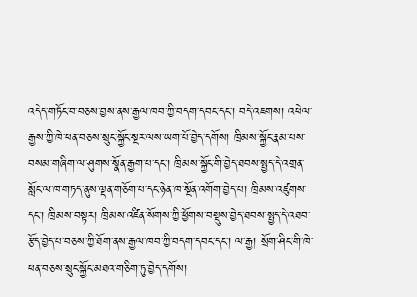འདེད་གཏོང་བ་བཅས་བྱས་ནས་རྒྱལ་ཁབ་ཀྱི་བདག་དབང་དང་། བདེ་འཇགས། འཕེལ་རྒྱས་ཀྱི་ཁེ་ཕན་བཅས་སྲུང་སྐྱོང་སྔར་ལས་ཡག་པོ་བྱེད་དགོས། ཁྲིམས་སྐྱོང་རྣམ་པས་བསམ་གཞིག་ལ་ཤུགས་སྣོན་རྒྱག་པ་དང་། ཁྲིམས་སྐྱོང་གི་བྱེད་ཐབས་སྤྱད་དེ་འགྲན་སློང་ལ་ཁ་གཏད་ནུས་ལྡན་གཅོག་པ་དང་ཉེན་ཁ་སྔོན་འགོག་བྱེད་པ། ཁྲིམས་འཛུགས་དང་། ཁྲིམས་བསྟར། ཁྲིམས་འཛིན་སོགས་ཀྱི་ཕྱོགས་བསྡུས་བྱེད་ཐབས་སྤྱད་དེ་འཐབ་རྩོད་བྱེད་པ་བཅས་ཀྱི་ཐོག་ནས་རྒྱལ་ཁབ་ཀྱི་བདག་དབང་དང་། ལ་རྒྱ། སྲོག་ཤིང་གི་ཁེ་ཕན་བཅས་སྲུང་སྐྱོང་མཐའ་གཅིག་ཏུ་བྱེད་དགོས།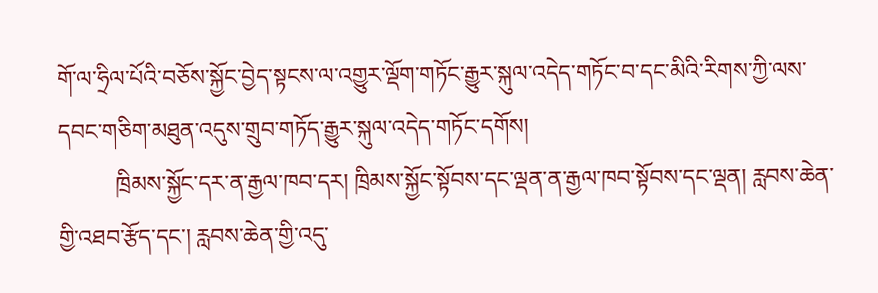གོ་ལ་ཧྲིལ་པོའི་བཅོས་སྐྱོང་བྱེད་སྟངས་ལ་འགྱུར་ལྡོག་གཏོང་རྒྱུར་སྐུལ་འདེད་གཏོང་བ་དང་མིའི་རིགས་ཀྱི་ལས་དབང་གཅིག་མཐུན་འདུས་གྲུབ་གཏོད་རྒྱུར་སྐུལ་འདེད་གཏོང་དགོས།
          ཁྲིམས་སྐྱོང་དར་ན་རྒྱལ་ཁབ་དར། ཁྲིམས་སྐྱོང་སྟོབས་དང་ལྡན་ན་རྒྱལ་ཁབ་སྟོབས་དང་ལྡན། རླབས་ཆེན་གྱི་འཐབ་རྩོད་དང་། རླབས་ཆེན་གྱི་འདུ་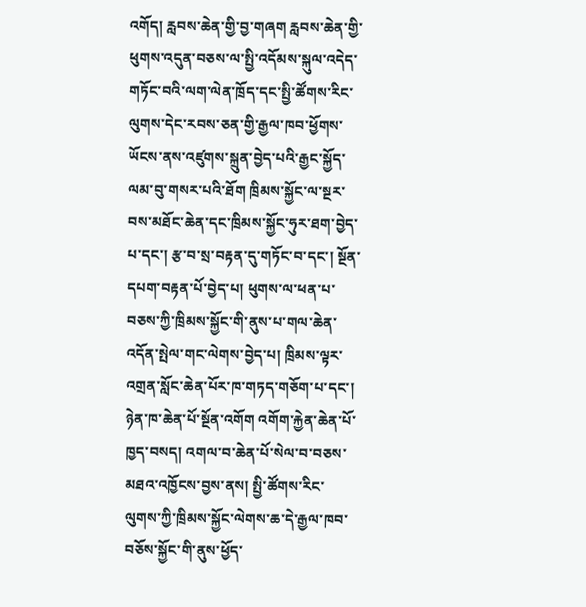འགོད། རླབས་ཆེན་གྱི་བྱ་གཞག རླབས་ཆེན་གྱི་ཕུགས་འདུན་བཅས་ལ་སྤྱི་འདོམས་སྐུལ་འདེད་གཏོང་བའི་ལག་ལེན་ཁྲོད་དང་སྤྱི་ཚོགས་རིང་ལུགས་དེང་རབས་ཅན་གྱི་རྒྱལ་ཁབ་ཕྱོགས་ཡོངས་ནས་འཛུགས་སྐྲུན་བྱེད་པའི་རྒྱང་སྐྱོད་ལམ་བུ་གསར་པའི་ཐོག ཁྲིམས་སྐྱོང་ལ་སྔར་བས་མཐོང་ཆེན་དང་ཁྲིམས་སྐྱོང་ཧུར་ཐག་བྱེད་པ་དང་། རྩ་བ་སྲ་བརྟན་དུ་གཏོང་བ་དང་། སྔོན་དཔག་བརྟན་པོ་བྱེད་པ། ཕུགས་ལ་ཕན་པ་བཅས་ཀྱི་ཁྲིམས་སྐྱོང་གི་ནུས་པ་གལ་ཆེན་འདོན་སྤེལ་གང་ལེགས་བྱེད་པ། ཁྲིམས་ལྟར་འགྲན་སློང་ཆེན་པོར་ཁ་གཏད་གཅོག་པ་དང་། ཉེན་ཁ་ཆེན་པོ་སྔོན་འགོག འགོག་རྐྱེན་ཆེན་པོ་ཁྱད་བསད། འགལ་བ་ཆེན་པོ་སེལ་བ་བཅས་མཐའ་འཁྱོངས་བྱས་ནས། སྤྱི་ཚོགས་རིང་ལུགས་ཀྱི་ཁྲིམས་སྐྱོང་ལེགས་ཆ་དེ་རྒྱལ་ཁབ་བཅོས་སྐྱོང་གི་ནུས་ཕྱོད་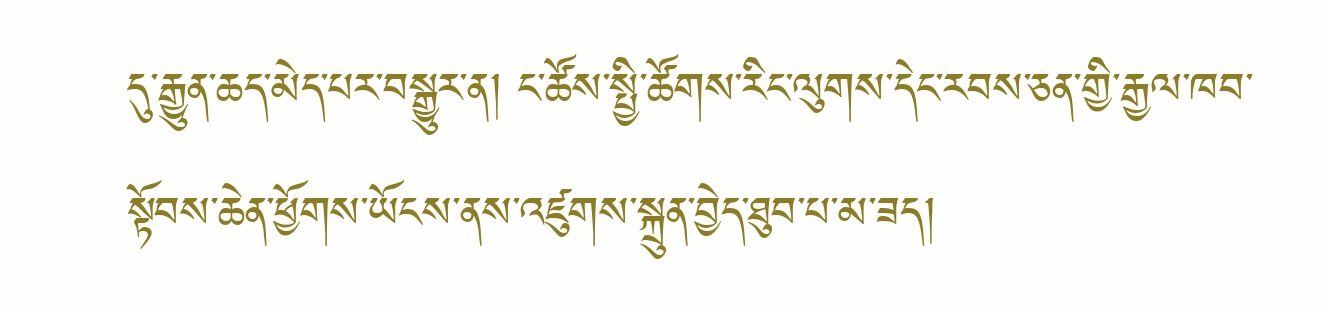དུ་རྒྱུན་ཆད་མེད་པར་བསྒྱུར་ན། ང་ཚོས་སྤྱི་ཚོགས་རིང་ལུགས་དེང་རབས་ཅན་གྱི་རྒྱལ་ཁབ་སྟོབས་ཆེན་ཕྱོགས་ཡོངས་ནས་འཛུགས་སྐྲུན་བྱེད་ཐུབ་པ་མ་ཟད།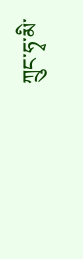ཀྲུང་ཧྭ་མི་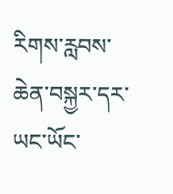རིགས་རླབས་ཆེན་བསྐྱར་དར་ཡང་ཡོང་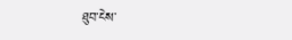ཐུབ་ངེས་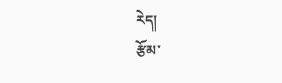རེད།
རྩོམ་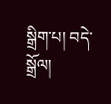སྒྲིག་པ། བདེ་སྒྲོལ།